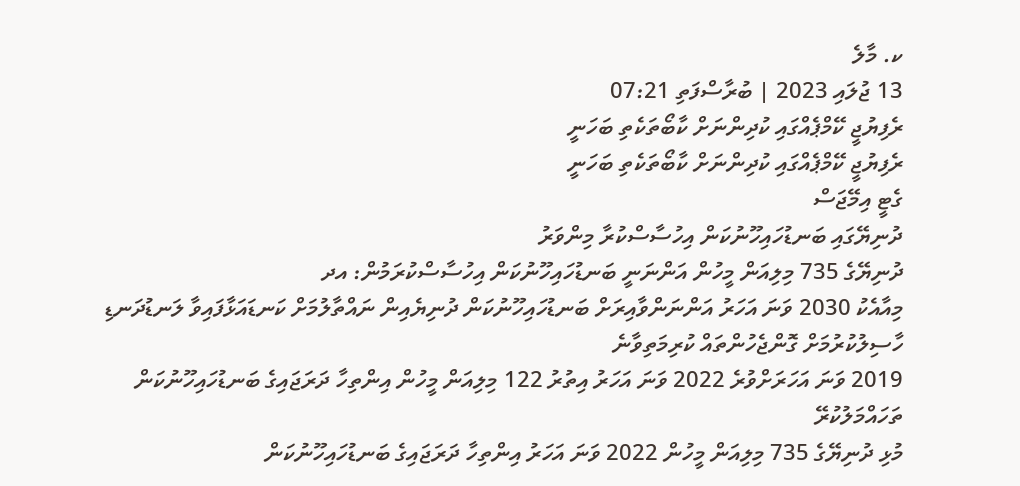ކ. މާލެ
13 ޖުލައި 2023 | ބުރާސްފަތި 07:21
ރެފިޔުޖީ ކޭމްޕެއްގައި ކުދިންނަށް ކާބޯތަކެތި ބަހަނީ
ރެފިޔުޖީ ކޭމްޕެއްގައި ކުދިންނަށް ކާބޯތަކެތި ބަހަނީ
ގެޓީ އިމޭޖަސް
ދުނިޔޭގައި ބަނޑުހައިހޫނުކަން އިހުސާސްކުރާ މިންވަރު
ދުނިޔޭގެ 735 މިލިއަން މީހުން އަންނަނީ ބަނޑުހައިހޫނުކަން އިހުސާސްކުރަމުން: އދ
މިއާއެކު 2030 ވަނަ އަހަރު އަންނަންވާއިރަށް ބަނޑުހައިހޫނުކަން ދުނިޔެއިން ނައްތާލުމަށް ކަނޑައަޅާފައިވާ ލަނޑުދަނޑި ހާސިލުކުރުމަށް ގޮންޖެހުންތައް ކުރިމަތިވާނެ
2019 ވަނަ އަހަރަށްވުރެ 2022 ވަނަ އަހަރު އިތުރު 122 މިލިއަން މީހުން އިންތިހާ ދަރަޖައިގެ ބަނޑުހައިހޫނުކަން ތަހައްމަލުކުރޭ
މުޅި ދުނިޔޭގެ 735 މިލިއަން މީހުން 2022 ވަނަ އަހަރު އިންތިހާ ދަރަޖައިގެ ބަނޑުހައިހޫނުކަން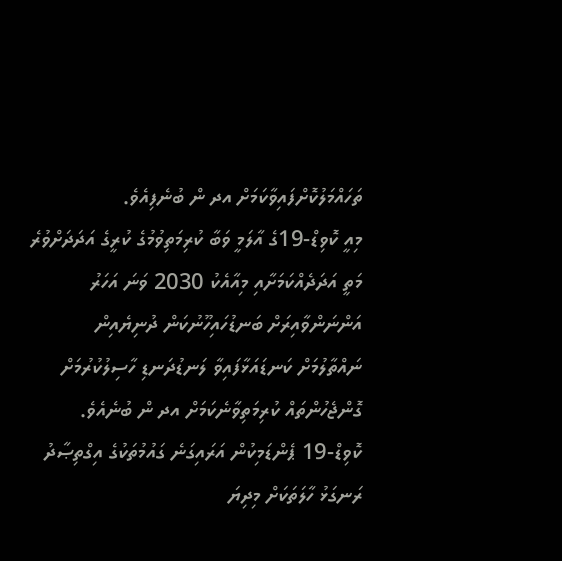ތަހައްމަލުކޮށްފައިވާކަމަށް އދ ން ބުނެފިއެވެ.
މިއީ ކޮވިޑް-19ގެ އާލަމީ ވަބާ ކުރިމަތިވުމުގެ ކުރީގެ އަދަދަށްވުރެ މަތީ އަދަދެއްކަމަށާއި މިއާއެކު 2030 ވަނަ އަހަރު އަންނަންވާއިރަށް ބަނޑުހައިހޫނުކަން ދުނިޔެއިން ނައްތާލުމަށް ކަނޑައަޅާފައިވާ ލަނޑުދަނޑި ހާސިލުކުރުމަށް ގޮންޖެހުންތައް ކުރިމަތިވާނެކަމަށް އދ ން ބުނެއެވެ. ކޮވިޑް-19 ޕެންޑަމިކުން އަރައިގަނެ ގައުމުތަކުގެ އިގްތިޞާދު ރަނގަޅު ހާލަތަކަށް މިދިޔަ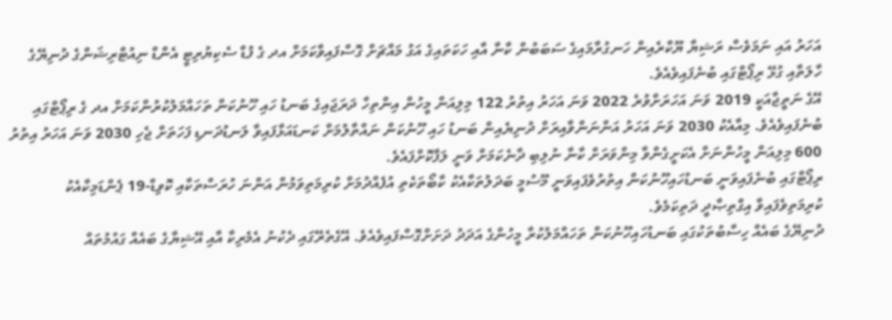އަހަރު އައި ނަމަވެސް ރަޝިޔާ ޔޫކްރެއިން ހަނގުރާމައިގެ ސަބަބުން ކާނާ އާއި ހަކަތައިގެ އަގު މައްޗަށް ގޮސްފައިވާކަމަށް އދ ގެ ފުޑް ސެކިޔުރިޓީ އެންޑް ނިއުޓްރިޝަންގެ ދުނިޔޭގެ ހާލަތާއި ގުޅޭ ރިޕޯޓްގައި ބުނެފައިވެއެވެ.
އޭގެ ނަތީޖާއަކީ 2019 ވަނަ އަހަރަށްވުރެ 2022 ވަނަ އަހަރު އިތުރު 122 މިލިއަން މީހުން އިންތިހާ ދަރަޖައިގެ ބަނޑު ހައި ހޫނުކަން ތަހައްމަލުކުރުންކަމަށް އދ ގެ ރިޕޯޓްގައި ބުނެފައިވެއެވެ. މިއާއެކު 2030 ވަނަ އަހަރު އަންނަންވާއިރަށް ދުނިޔެއިން ބަނޑު ހައި ހޫނުކަން ނައްތާލުމަށް ކަނޑައަޅާފައިވާ ލަނޑުދަނޑި ފަހަތަށް ޖެހި 2030 ވަނަ އަހަރު އިތުރު 600 މިލިއަން މީހުންނަށް އެކަށީގެންވާ މިންވަރަށް ކާނާ ނުލިބި ދާނެކަމަށް ވަނީ ލަފާކޮށްފައެވެ.
ރިޕޯޓްގައި ބުނެފައިވަނީ ބަނޑުހައިހޫނުކަން އިތުރުވެފައިވަނީ މޫސުމީ ބަދަލުތަކާއެކު ކާބޯތަކެތި އުފެއްދުމަށް ކުރިމަތިވަމުން އަންނަ ހުރަސްތަކާއި ކޮވިޑް-19 ޕެންޑަމިކާއެކު ކުރިމަތިވެފައިވާ އިގްތިޞާދީ ދަތިކަމެވެ.
ދުނިޔޭގެ ބައެއް ހިސާބުތަކުގައި ބަނޑުހައިހޫނުކަން ތަހައްމަލުކުރާ މީހުންގެ އަދަދު ދަށަށްގޮސްފައިވެއެވެ. އޭގެތެރޭގައި ދެކުނު އެމެރިކާ އާއި އޭޝިޔާގެ ބައެއް ގައުމުތައް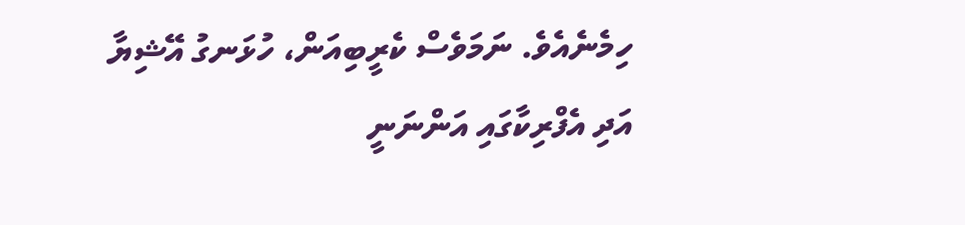ހިމެނެއެވެ. ނަމަވެސް ކެރީބިއަން، ހުޅަނގު އޭޝިޔާ އަދި އެފްރިކާގައި އަންނަނީ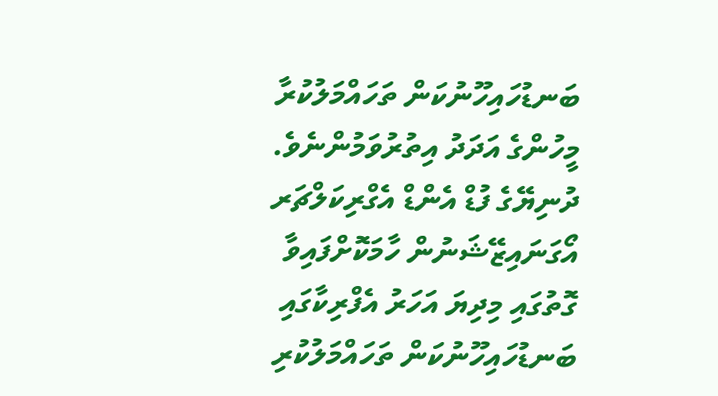ބަނޑުހައިހޫނުކަން ތަހައްމަލުކުރާ މީހުންގެ އަދަދު އިތުރުވަމުންނެވެ.
ދުނިޔޭގެ ފުޑް އެންޑް އެގްރިކަލްޗަރ އޯގަނައިޒޭޝަނުން ހާމަކޮށްފައިވާ ގޮތުގައި މިދިޔަ އަހަރު އެފްރިކާގައި ބަނޑުހައިހޫނުކަން ތަހައްމަލުކުރި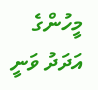މީހުންގެ އަދަދު ވަނީ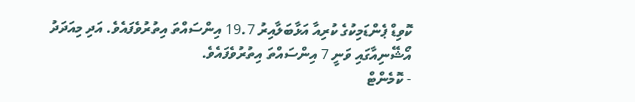ކޮވިޑް ޕެންޑަމިކުގެ ކުރިއާ އަޅާބަލާއިރު 19.7 އިންސައްތަ އިތުރުވެފައެވެ. އަދި މިއަދަދު އޯޝޭނިއާގައި ވަނީ 7 އިންސައްތަ އިތުރުވެފައެވެ.
- ކޮމެންޓް